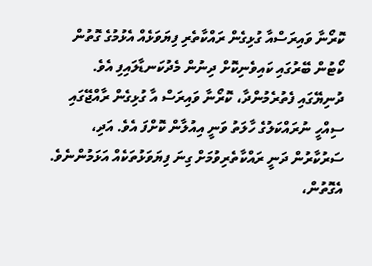ކޮރޯނާ ވައިރަސްއާ ގުޅިގެން ރައްކާތެރި ފިޔަވަޅެއް އެޅުމުގެ ގޮތުން ކޯޓުން ބޭރުގައި ކައިވެނިކޮށް ދިނުން މެދުކަނޑާލައިފި އެވެ.
ދުނިޔޭގައި ފެތުރެމުންދާ، ކޮރޯނާ ވައިރަސް އާ ގުޅިގެން ރާއްޖޭގައި ސިއްހީ ނުރައްކަލުގެ ހާލަތު ވަނީ އިއުލާން ކޮށްފަ އެވެ. އަދި، ސަރުކާރުން ދަނީ ރައްކާތެރިވުމަށް ގިނަ ފިޔަވަޅުތަކެއް އަޅަމުންނެވެ. އެގޮތުން،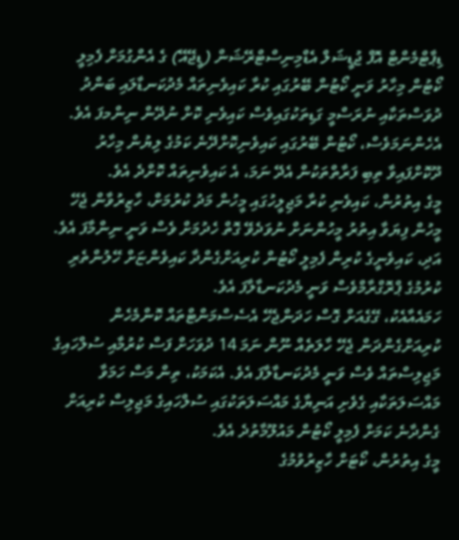ޑިޕާޓްމެންޓް އޮފް ޖުޑީޝަލް އެޑްމިނިސްޓްރޭޝަން (ޑީޖޭއޭ) ގެ އެންގުމަށް ފެމިލީ ކޯޓުން މިހާރު ވަނީ ކޯޓުން ބޭރުގައި ކުރާ ކައިވެނިތައް މެދުކަނޑާލައި ބަންދު ދުވަސްތަކާއި ނުރަސްމީ ގަޑިތަކުގައިވެސް ކައިވެނި ކޮށް ނުދޭން ނިންމފަ އެވެ.
އެހެންނަމަވެސް، ކޯޓުން ބޭރުގައި ކައިވެނިކޮށްދޭނެ ކަމުގެ ލިޔުން މިހާރު ދޫކޮށްފައިވާ ތިބި ފަރާތްތަކުން އެދޭ ނަމަ، އެ ކައިވެނިތައް ކޮށްދެ އެވެ.
މީގެ އިތުރުން، ކައިވެނި ކުރާ މަޖިލީހުގައި މީހުން މަދު ކުރުމަށް، ހާޒިރުވާން ޖެހޭ މީހުން ފިޔަވާ އިތުރު މީހުންނަށް ނުވަދެވޭ ގޮތް ހެދުމަށް ވެސް ވަނީ ނިންމާފަ އެވެ. އަދި، ކައިވެނީގެ ކުރިން ފެމިލީ ކޯޓުން ކުރިއަށްގެންދާ ކައިވެންޏަށް ހޭލުންތެރި ކުރުމުގެ ޕްރޮގްރާމްވެސް ވަނީ މެދުކަނޑާލާފަ އެވެ.
ހަމައެއާއެކު، ގޭގެއަށް ގޮސް ހަދަންޖެހޭ އެސެސްމަންޓްތައް ކޮންމެހެން ކުރިއަށްގެންދަން ޖެހޭ ހާލަތެއް ނޫން ނަމަ 14 ދުވަހަށް ފަސް ކުރުމާއި ސުލްހައިގެ މަޖިލިސްތައް ވެސް ވަނީ މެދުކަނޑާލާފަ އެވެ. އެކަމަކު، ތިން މަސް ހަމަވާ މައްސަލަތަކާއި ގެވެށި އަނިޔާގެ މައްސަލަތަކުގައި ސުލްހައިގެ މަޖިލިސް ކުރިއަށް ގެންދާނެ ކަމަށް ފެމިލީ ކޯޓުން މައުލޫމާތުދެ އެވެ.
މީގެ އިތުރުން، ކޯޓަށް ހާޒިރުވުމުގެ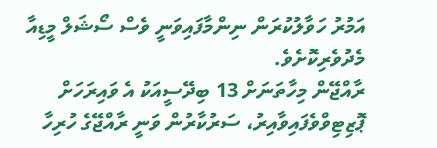އަމުރު ހަވާލުކުރަން ނިންމާފައިވަނީ ވެސް ސޯޝަލް މީޑިއާ މެދުވެރިކޮށެވެ.
ރާއްޖޭން މިހާތަނަށް 13 ބިދޭސީއަކު އެ ވައިރަހަށް ޕޮޒިޓިވްވެފައިވާއިރު، ސަރުކާރުން ވަނީ ރާއްޖޭގެ ހުރިހާ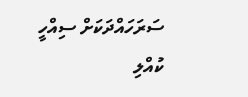ސަރަހައްދަކަށް ސިއްހީ ކުއްލި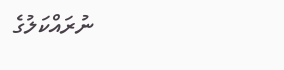ނުރައްކަލުގެ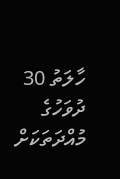ހާލަތު 30 ދުވަހުގެ މުއްދަތަކަށް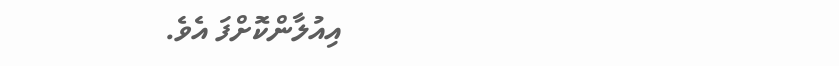އިއުލާންކޮށްފަ އެވެ.